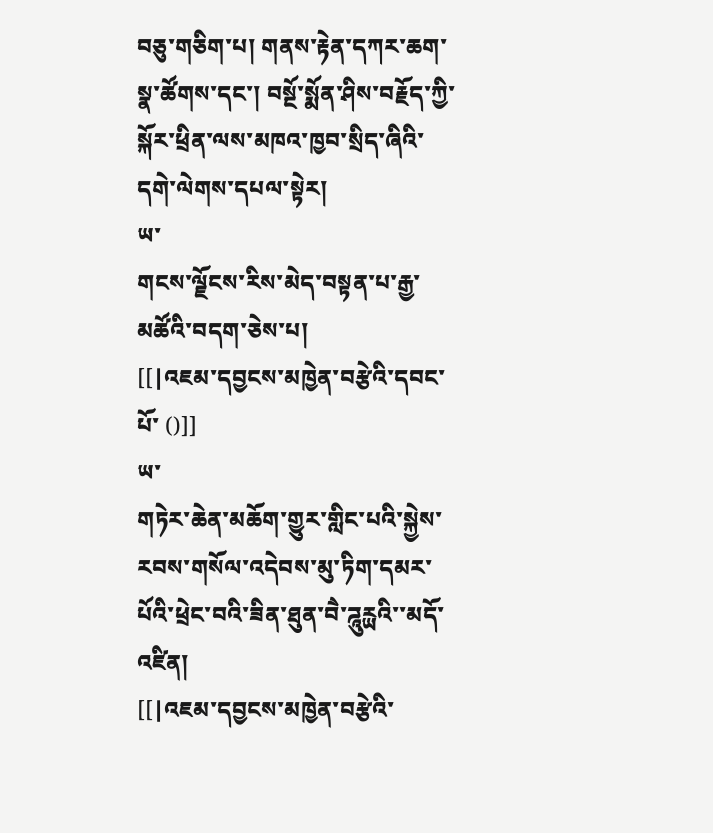བཅུ་གཅིག་པ། གནས་རྟེན་དཀར་ཆག་སྣ་ཚོགས་དང་། བསྔོ་སྨོན་ཤིས་བརྗོད་ཀྱི་སྐོར་ཕྲིན་ལས་མཁའ་ཁྱབ་སྲིད་ཞིའི་དགེ་ལེགས་དཔལ་སྟེར།
ཡ་
གངས་ལྗོངས་རིས་མེད་བསྟན་པ་རྒྱ་མཚོའི་བདག་ཅེས་པ།
[[|འཇམ་དབྱངས་མཁྱེན་བརྩེའི་དབང་པོ་ ()]]
ཡ་
གཏེར་ཆེན་མཆོག་གྱུར་གླིང་པའི་སྐྱེས་རབས་གསོལ་འདེབས་མུ་ཏིག་དམར་པོའི་ཕྲེང་བའི་ཟིན་ཐུན་བཻ་ཌཱུརྻའི་་མདོ་འཛིན།
[[|འཇམ་དབྱངས་མཁྱེན་བརྩེའི་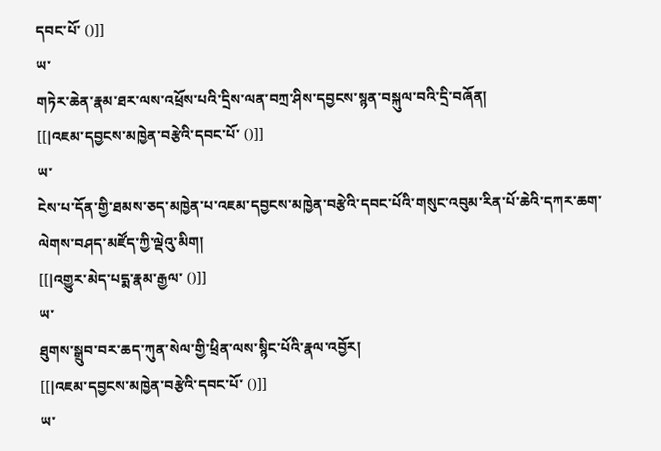དབང་པོ་ ()]]
ཡ་
གཏེར་ཆེན་རྣམ་ཐར་ལས་འཕྲོས་པའི་དྲིས་ལན་བཀྲ་ཤིས་དབྱངས་སྙན་བསྐུལ་བའི་དྲི་བཞོན།
[[|འཇམ་དབྱངས་མཁྱེན་བརྩེའི་དབང་པོ་ ()]]
ཡ་
ངེས་པ་དོན་གྱི་ཐམས་ཅད་མཁྱེན་པ་འཇམ་དབྱངས་མཁྱེན་བརྩེའི་དབང་པོའི་གསུང་འབུམ་རིན་པོ་ཆེའི་དཀར་ཆག་ལེགས་བཤད་མཛོད་ཀྱི་ལྡེའུ་མིག།
[[|འགྱུར་མེད་པདྨ་རྣམ་རྒྱལ་ ()]]
ཡ་
ཐུགས་སྒྲུབ་བར་ཆད་ཀུན་སེལ་གྱི་ཕྲིན་ལས་སྙིང་པོའི་རྣལ་འབྱོར།
[[|འཇམ་དབྱངས་མཁྱེན་བརྩེའི་དབང་པོ་ ()]]
ཡ་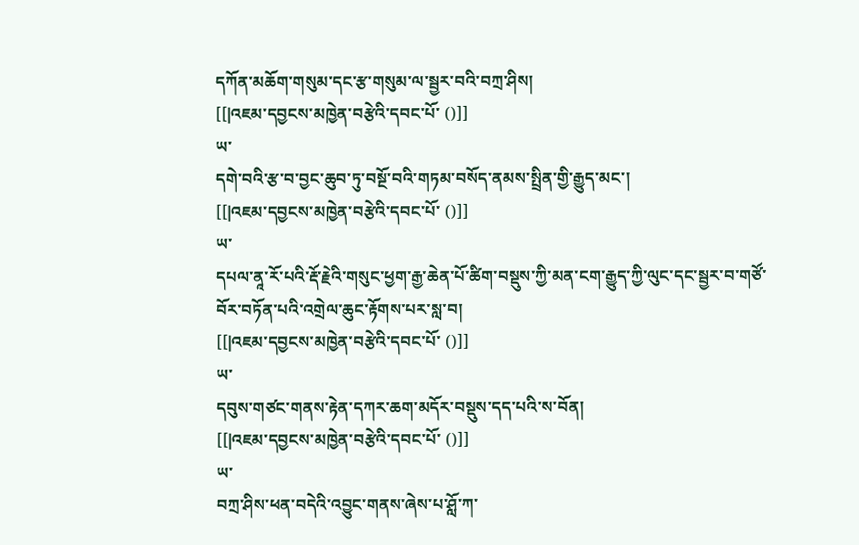དཀོན་མཆོག་གསུམ་དང་རྩ་གསུམ་ལ་སྦྱར་བའི་བཀྲ་ཤིས།
[[|འཇམ་དབྱངས་མཁྱེན་བརྩེའི་དབང་པོ་ ()]]
ཡ་
དགེ་བའི་རྩ་བ་བྱང་ཆུབ་ཏུ་བསྔོ་བའི་གཏམ་བསོད་ནམས་སྤྲིན་གྱི་རྒྱུད་མང་།
[[|འཇམ་དབྱངས་མཁྱེན་བརྩེའི་དབང་པོ་ ()]]
ཡ་
དཔལ་ནཱ་རོ་པའི་རྡོ་རྗེའི་གསུང་ཕྱག་རྒྱ་ཆེན་པོ་ཚིག་བསྡུས་ཀྱི་མན་ངག་རྒྱུད་ཀྱི་ལུང་དང་སྦྱར་བ་གཙོ་བོར་བཏོན་པའི་འགྲེལ་ཆུང་རྟོགས་པར་སླ་བ།
[[|འཇམ་དབྱངས་མཁྱེན་བརྩེའི་དབང་པོ་ ()]]
ཡ་
དབུས་གཙང་གནས་རྟེན་དཀར་ཆག་མདོར་བསྡུས་དད་པའི་ས་བོན།
[[|འཇམ་དབྱངས་མཁྱེན་བརྩེའི་དབང་པོ་ ()]]
ཡ་
བཀྲ་ཤིས་ཕན་བདེའི་འབྱུང་གནས་ཞེས་པ་ཤློ་ཀ་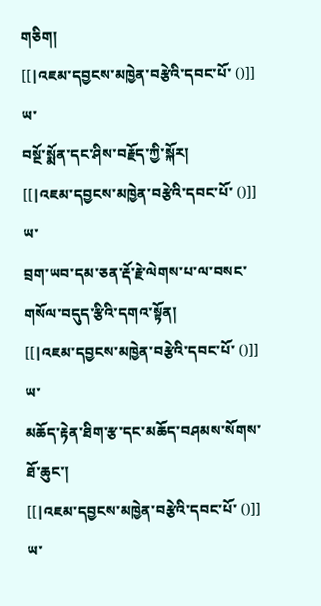གཅིག།
[[|འཇམ་དབྱངས་མཁྱེན་བརྩེའི་དབང་པོ་ ()]]
ཡ་
བསྔོ་སྨོན་དང་ཤིས་བརྗོད་ཀྱི་སྐོར།
[[|འཇམ་དབྱངས་མཁྱེན་བརྩེའི་དབང་པོ་ ()]]
ཡ་
བྲག་ཡབ་དམ་ཅན་རྡོ་རྗེ་ལེགས་པ་ལ་བསང་གསོལ་བདུད་རྩིའི་དགའ་སྟོན།
[[|འཇམ་དབྱངས་མཁྱེན་བརྩེའི་དབང་པོ་ ()]]
ཡ་
མཆོད་རྟེན་ཐིག་རྩ་དང་མཆོད་བཤམས་སོགས་ཐོ་ཆུང་།
[[|འཇམ་དབྱངས་མཁྱེན་བརྩེའི་དབང་པོ་ ()]]
ཡ་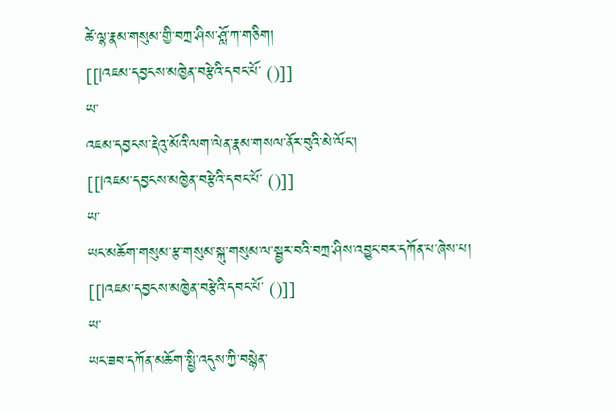ཚེ་ལྷ་རྣམ་གསུམ་གྱི་བཀྲ་ཤིས་ཤློ་ཀ་གཅིག།
[[|འཇམ་དབྱངས་མཁྱེན་བརྩེའི་དབང་པོ་ ()]]
ཡ་
འཇམ་དབྱངས་རྡེའུ་མོའི་ལག་ལེན་རྣམ་གསལ་ནོར་བུའི་མེ་ལོང་།
[[|འཇམ་དབྱངས་མཁྱེན་བརྩེའི་དབང་པོ་ ()]]
ཡ་
ཡང་མཆོག་གསུམ་རྩ་གསུམ་སྐུ་གསུམ་ལ་སྦྱར་བའི་བཀྲ་ཤིས་འབྱུང་བར་དཀོན་པ་ཞེས་པ།
[[|འཇམ་དབྱངས་མཁྱེན་བརྩེའི་དབང་པོ་ ()]]
ཡ་
ཡང་ཟབ་དཀོན་མཆོག་སྤྱི་འདུས་ཀྱི་བསྙེན་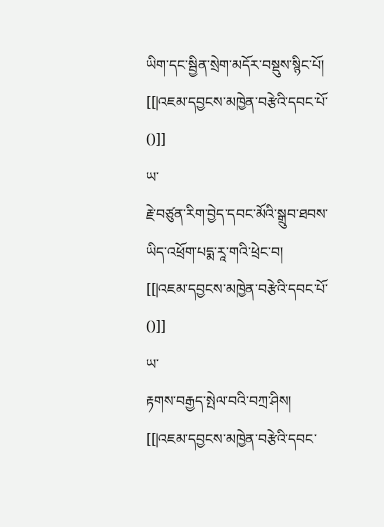ཡིག་དང་སྦྱིན་སྲེག་མདོར་བསྡུས་སྙིང་པོ།
[[|འཇམ་དབྱངས་མཁྱེན་བརྩེའི་དབང་པོ་ ()]]
ཡ་
རྗེ་བཙུན་རིག་བྱེད་དབང་མོའི་སྒྲུབ་ཐབས་ཡིད་འཕྲོག་པདྨ་རཱ་གའི་ཕྲེང་བ།
[[|འཇམ་དབྱངས་མཁྱེན་བརྩེའི་དབང་པོ་ ()]]
ཡ་
རྟགས་བརྒྱད་སྤེལ་བའི་བཀྲ་ཤིས།
[[|འཇམ་དབྱངས་མཁྱེན་བརྩེའི་དབང་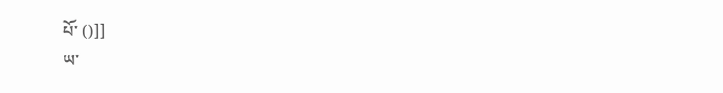པོ་ ()]]
ཡ་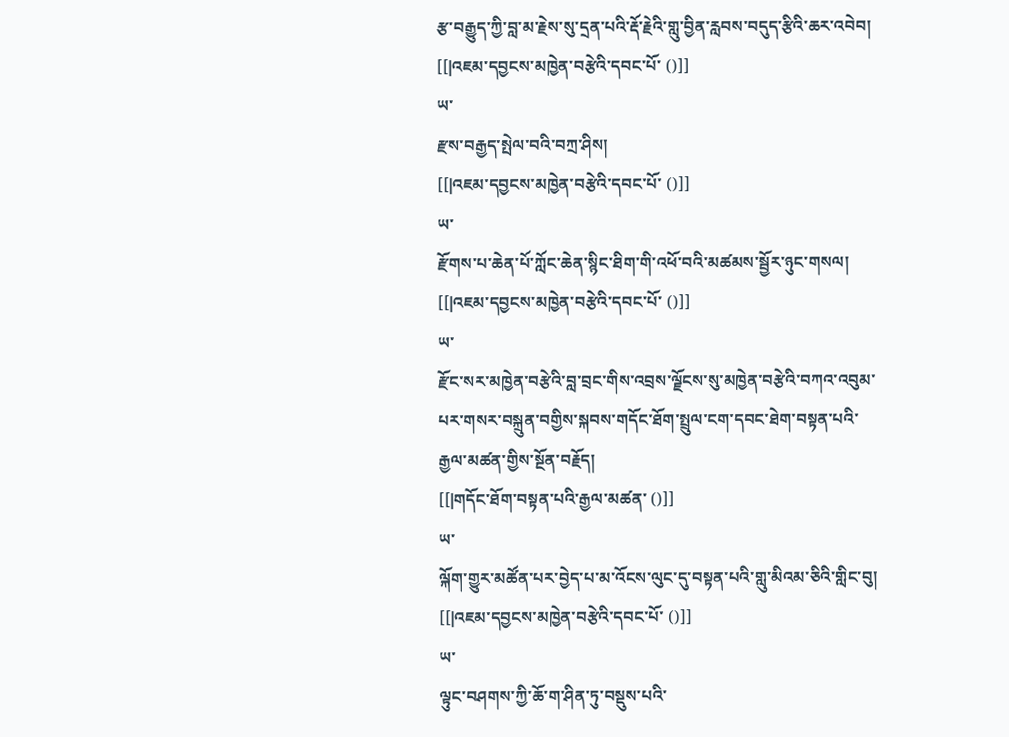རྩ་བརྒྱུད་ཀྱི་བླ་མ་རྗེས་སུ་དྲན་པའི་རྡོ་རྗེའི་གླུ་བྱིན་རླབས་བདུད་རྩིའི་ཆར་འབེབ།
[[|འཇམ་དབྱངས་མཁྱེན་བརྩེའི་དབང་པོ་ ()]]
ཡ་
རྫས་བརྒྱད་སྤེལ་བའི་བཀྲ་ཤིས།
[[|འཇམ་དབྱངས་མཁྱེན་བརྩེའི་དབང་པོ་ ()]]
ཡ་
རྫོགས་པ་ཆེན་པོ་ཀློང་ཆེན་སྙིང་ཐིག་གི་འཕོ་བའི་མཚམས་སྦྱོར་ཉུང་གསལ།
[[|འཇམ་དབྱངས་མཁྱེན་བརྩེའི་དབང་པོ་ ()]]
ཡ་
རྫོང་སར་མཁྱེན་བརྩེའི་བླ་བྲང་གིས་འབྲས་ལྗོངས་སུ་མཁྱེན་བརྩེའི་བཀའ་འབུམ་པར་གསར་བསྐྲུན་བགྱིས་སྐབས་གདོང་ཐོག་སྤྲུལ་ངག་དབང་ཐེག་བསྟན་པའི་རྒྱལ་མཚན་གྱིས་སྔོན་བརྗོད།
[[|གདོང་ཐོག་བསྟན་པའི་རྒྱལ་མཚན་ ()]]
ཡ་
ལྐོག་གྱུར་མཚོན་པར་བྱེད་པ་མ་འོངས་ལུང་དུ་བསྟན་པའི་གླུ་མིའམ་ཅིའི་གླིང་བུ།
[[|འཇམ་དབྱངས་མཁྱེན་བརྩེའི་དབང་པོ་ ()]]
ཡ་
ལྟུང་བཤགས་ཀྱི་ཆོ་ག་ཤིན་ཏུ་བསྡུས་པའི་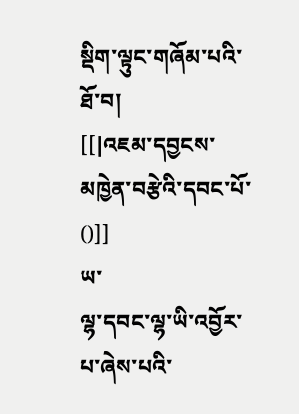སྡིག་ལྟུང་གཞོམ་པའི་ཐོ་བ།
[[|འཇམ་དབྱངས་མཁྱེན་བརྩེའི་དབང་པོ་ ()]]
ཡ་
ལྷ་དབང་ལྷ་ཡི་འབྱོར་པ་ཞེས་པའི་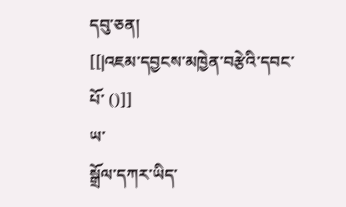དབུ་ཅན།
[[|འཇམ་དབྱངས་མཁྱེན་བརྩེའི་དབང་པོ་ ()]]
ཡ་
སྒྲོལ་དཀར་ཡིད་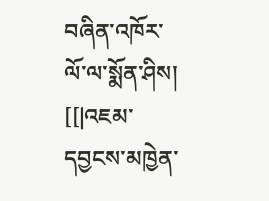བཞིན་འཁོར་ལོ་ལ་སྨོན་ཤིས།
[[|འཇམ་དབྱངས་མཁྱེན་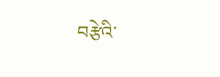བརྩེའི་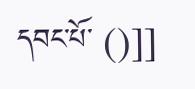དབང་པོ་ ()]]